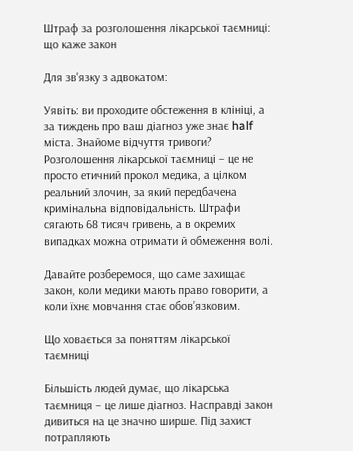Штраф за розголошення лікарської таємниці: що каже закон

Для зв'язку з адвокатом:

Уявіть: ви проходите обстеження в клініці, а за тиждень про ваш діагноз уже знає half міста. Знайоме відчуття тривоги? Розголошення лікарської таємниці – це не просто етичний прокол медика, а цілком реальний злочин, за який передбачена кримінальна відповідальність. Штрафи сягають 68 тисяч гривень, а в окремих випадках можна отримати й обмеження волі.

Давайте розберемося, що саме захищає закон, коли медики мають право говорити, а коли їхнє мовчання стає обов’язковим.

Що ховається за поняттям лікарської таємниці

Більшість людей думає, що лікарська таємниця – це лише діагноз. Насправді закон дивиться на це значно ширше. Під захист потрапляють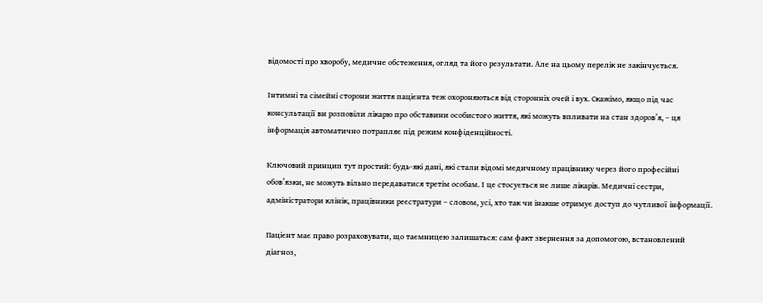відомості про хворобу, медичне обстеження, огляд та його результати. Але на цьому перелік не закінчується.

Інтимні та сімейні сторони життя пацієнта теж охороняються від сторонніх очей і вух. Скажімо, якщо під час консультації ви розповіли лікарю про обставини особистого життя, які можуть впливати на стан здоров’я, – ця інформація автоматично потрапляє під режим конфіденційності.

Ключовий принцип тут простий: будь-які дані, які стали відомі медичному працівнику через його професійні обов’язки, не можуть вільно передаватися третім особам. І це стосується не лише лікарів. Медичні сестри, адміністратори клінік, працівники реєстратури – словом, усі, хто так чи інакше отримує доступ до чутливої інформації.

Пацієнт має право розраховувати, що таємницею залишаться: сам факт звернення за допомогою, встановлений діагноз,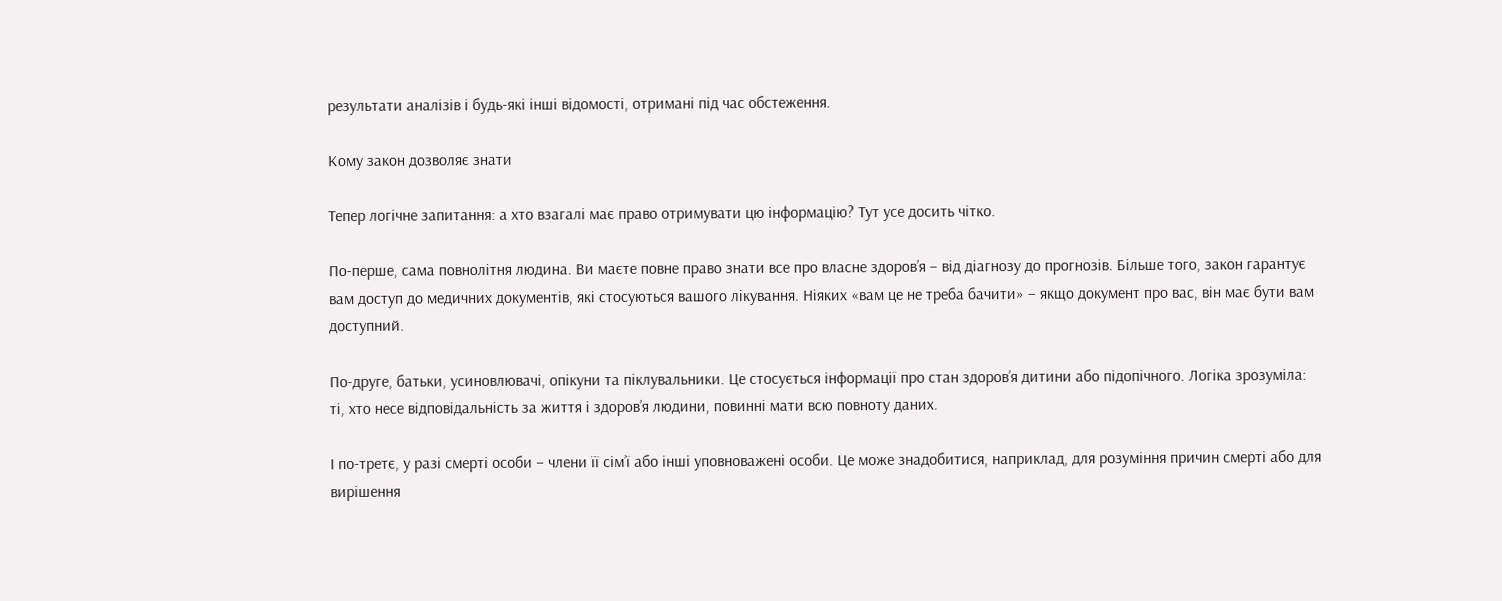результати аналізів і будь-які інші відомості, отримані під час обстеження.

Кому закон дозволяє знати

Тепер логічне запитання: а хто взагалі має право отримувати цю інформацію? Тут усе досить чітко.

По-перше, сама повнолітня людина. Ви маєте повне право знати все про власне здоров’я – від діагнозу до прогнозів. Більше того, закон гарантує вам доступ до медичних документів, які стосуються вашого лікування. Ніяких «вам це не треба бачити» – якщо документ про вас, він має бути вам доступний.

По-друге, батьки, усиновлювачі, опікуни та піклувальники. Це стосується інформації про стан здоров’я дитини або підопічного. Логіка зрозуміла: ті, хто несе відповідальність за життя і здоров’я людини, повинні мати всю повноту даних.

І по-третє, у разі смерті особи – члени її сім’ї або інші уповноважені особи. Це може знадобитися, наприклад, для розуміння причин смерті або для вирішення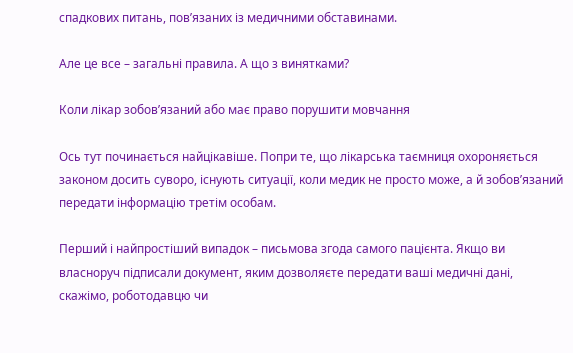спадкових питань, пов’язаних із медичними обставинами.

Але це все – загальні правила. А що з винятками?

Коли лікар зобов’язаний або має право порушити мовчання

Ось тут починається найцікавіше. Попри те, що лікарська таємниця охороняється законом досить суворо, існують ситуації, коли медик не просто може, а й зобов’язаний передати інформацію третім особам.

Перший і найпростіший випадок – письмова згода самого пацієнта. Якщо ви власноруч підписали документ, яким дозволяєте передати ваші медичні дані, скажімо, роботодавцю чи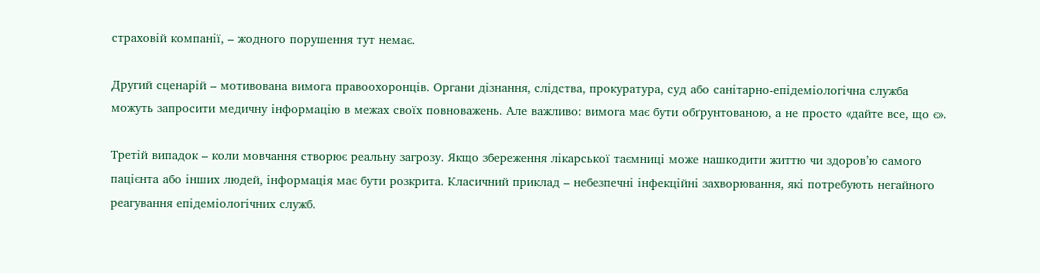страховій компанії, – жодного порушення тут немає.

Другий сценарій – мотивована вимога правоохоронців. Органи дізнання, слідства, прокуратура, суд або санітарно-епідеміологічна служба можуть запросити медичну інформацію в межах своїх повноважень. Але важливо: вимога має бути обґрунтованою, а не просто «дайте все, що є».

Третій випадок – коли мовчання створює реальну загрозу. Якщо збереження лікарської таємниці може нашкодити життю чи здоров’ю самого пацієнта або інших людей, інформація має бути розкрита. Класичний приклад – небезпечні інфекційні захворювання, які потребують негайного реагування епідеміологічних служб.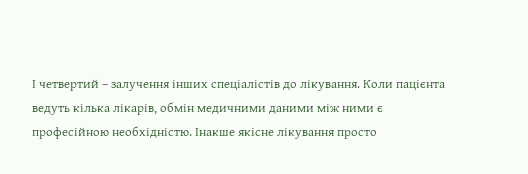І четвертий – залучення інших спеціалістів до лікування. Коли пацієнта ведуть кілька лікарів, обмін медичними даними між ними є професійною необхідністю. Інакше якісне лікування просто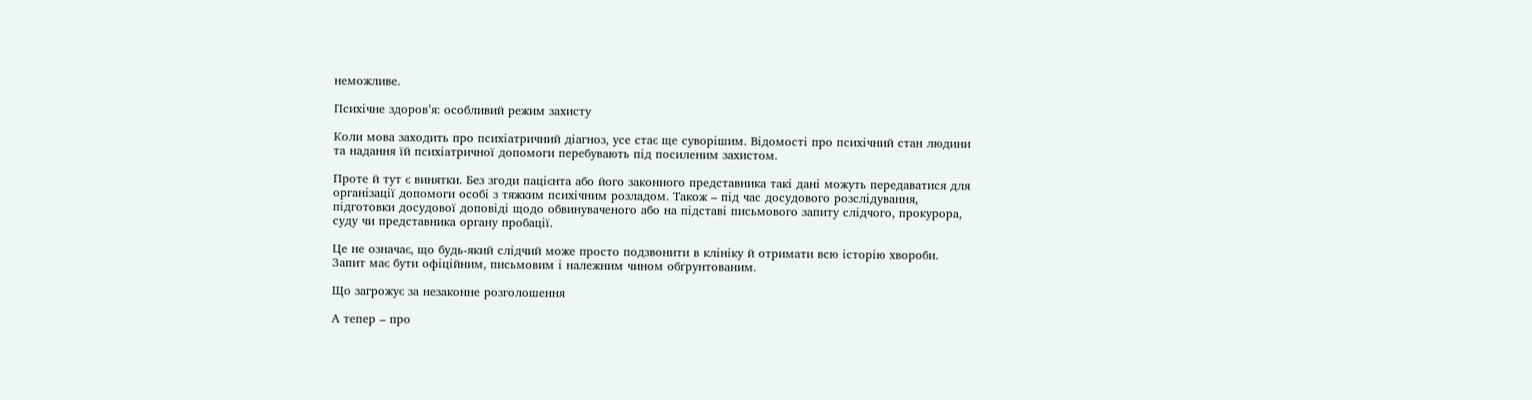неможливе.

Психічне здоров’я: особливий режим захисту

Коли мова заходить про психіатричний діагноз, усе стає ще суворішим. Відомості про психічний стан людини та надання їй психіатричної допомоги перебувають під посиленим захистом.

Проте й тут є винятки. Без згоди пацієнта або його законного представника такі дані можуть передаватися для організації допомоги особі з тяжким психічним розладом. Також – під час досудового розслідування, підготовки досудової доповіді щодо обвинуваченого або на підставі письмового запиту слідчого, прокурора, суду чи представника органу пробації.

Це не означає, що будь-який слідчий може просто подзвонити в клініку й отримати всю історію хвороби. Запит має бути офіційним, письмовим і належним чином обґрунтованим.

Що загрожує за незаконне розголошення

А тепер – про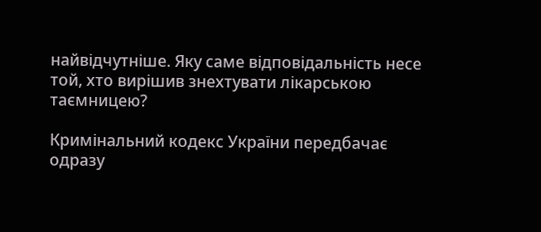найвідчутніше. Яку саме відповідальність несе той, хто вирішив знехтувати лікарською таємницею?

Кримінальний кодекс України передбачає одразу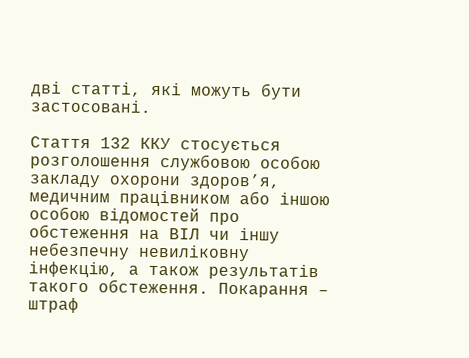дві статті, які можуть бути застосовані.

Стаття 132 ККУ стосується розголошення службовою особою закладу охорони здоров’я, медичним працівником або іншою особою відомостей про обстеження на ВІЛ чи іншу небезпечну невиліковну інфекцію, а також результатів такого обстеження. Покарання – штраф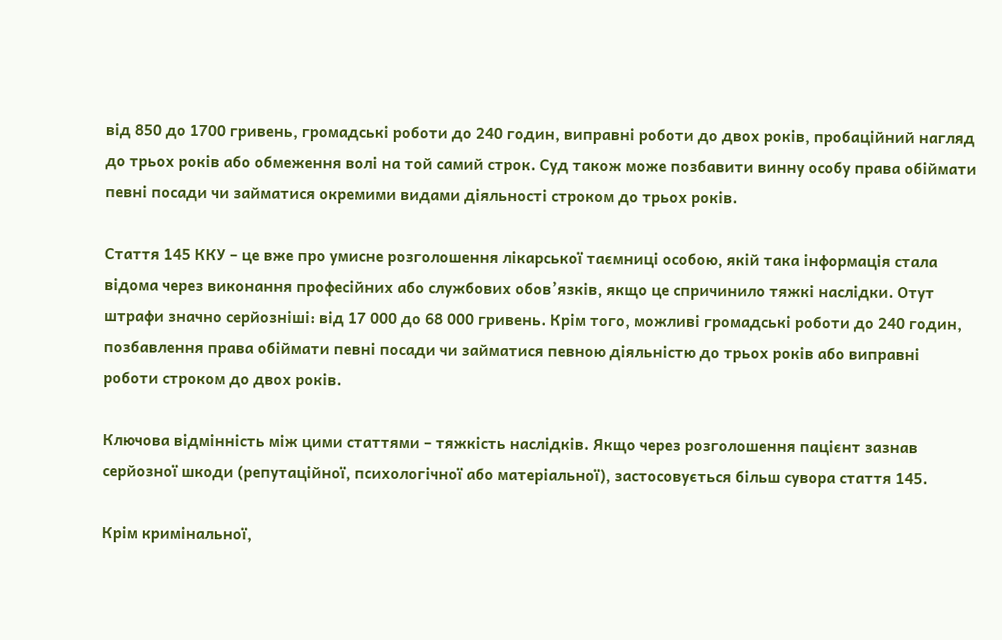від 850 до 1700 гривень, громадські роботи до 240 годин, виправні роботи до двох років, пробаційний нагляд до трьох років або обмеження волі на той самий строк. Суд також може позбавити винну особу права обіймати певні посади чи займатися окремими видами діяльності строком до трьох років.

Стаття 145 ККУ – це вже про умисне розголошення лікарської таємниці особою, якій така інформація стала відома через виконання професійних або службових обов’язків, якщо це спричинило тяжкі наслідки. Отут штрафи значно серйозніші: від 17 000 до 68 000 гривень. Крім того, можливі громадські роботи до 240 годин, позбавлення права обіймати певні посади чи займатися певною діяльністю до трьох років або виправні роботи строком до двох років.

Ключова відмінність між цими статтями – тяжкість наслідків. Якщо через розголошення пацієнт зазнав серйозної шкоди (репутаційної, психологічної або матеріальної), застосовується більш сувора стаття 145.

Крім кримінальної,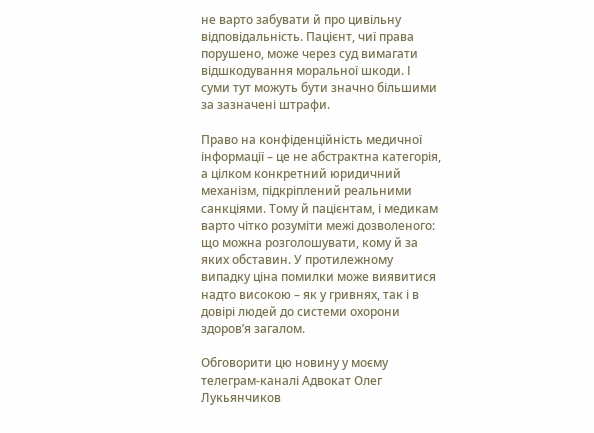не варто забувати й про цивільну відповідальність. Пацієнт, чиї права порушено, може через суд вимагати відшкодування моральної шкоди. І суми тут можуть бути значно більшими за зазначені штрафи.

Право на конфіденційність медичної інформації – це не абстрактна категорія, а цілком конкретний юридичний механізм, підкріплений реальними санкціями. Тому й пацієнтам, і медикам варто чітко розуміти межі дозволеного: що можна розголошувати, кому й за яких обставин. У протилежному випадку ціна помилки може виявитися надто високою – як у гривнях, так і в довірі людей до системи охорони здоров’я загалом.

Обговорити цю новину у моєму телеграм-каналі Адвокат Олег Лукьянчиков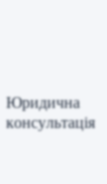Юридична консультація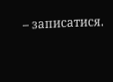– записатися.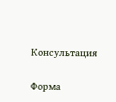Консультация

Форма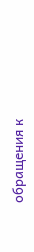обращения к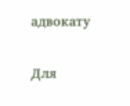адвокату

Для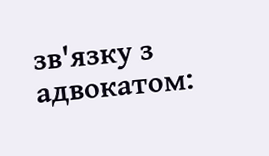зв'язку з адвокатом: